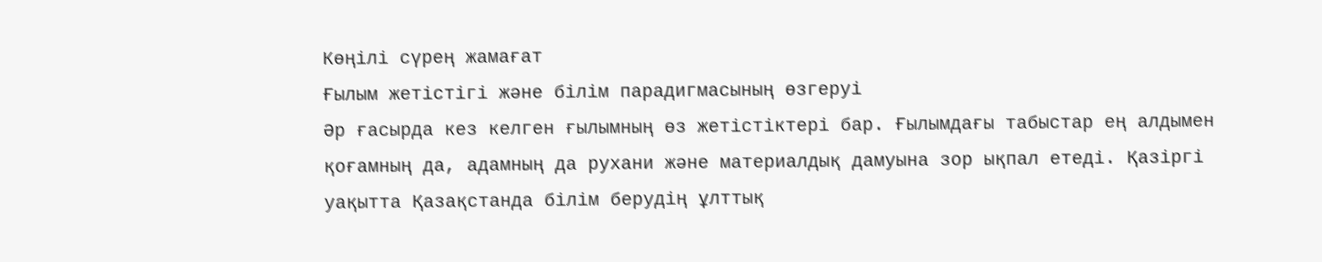Көңілі сүрең жамағат
Ғылым жетістігі және білім парадигмасының өзгеруі
Әр ғасырда кез келген ғылымның өз жетістіктері бар. Ғылымдағы табыстар ең алдымен қоғамның да, адамның да рухани және материалдық дамуына зор ықпал етеді. Қазіргі уақытта Қазақстанда білім берудің ұлттық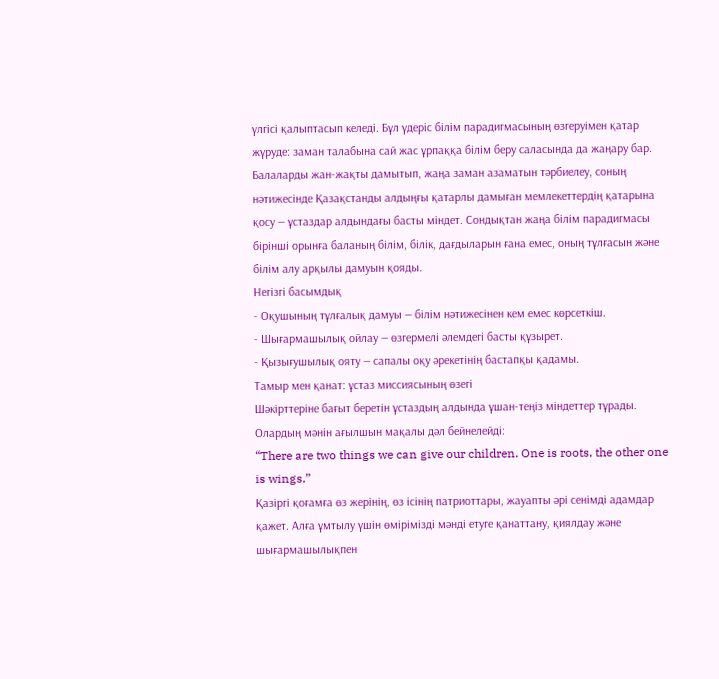үлгісі қалыптасып келеді. Бұл үдеріс білім парадигмасының өзгеруімен қатар жүруде: заман талабына сай жас ұрпаққа білім беру саласында да жаңару бар.
Балаларды жан-жақты дамытып, жаңа заман азаматын тәрбиелеу, соның нәтижесінде Қазақстанды алдыңғы қатарлы дамыған мемлекеттердің қатарына қосу — ұстаздар алдындағы басты міндет. Сондықтан жаңа білім парадигмасы бірінші орынға баланың білім, білік, дағдыларын ғана емес, оның тұлғасын және білім алу арқылы дамуын қояды.
Негізгі басымдық
- Оқушының тұлғалық дамуы — білім нәтижесінен кем емес көрсеткіш.
- Шығармашылық ойлау — өзгермелі әлемдегі басты құзырет.
- Қызығушылық ояту — сапалы оқу әрекетінің бастапқы қадамы.
Тамыр мен қанат: ұстаз миссиясының өзегі
Шәкірттеріне бағыт беретін ұстаздың алдында ұшан-теңіз міндеттер тұрады. Олардың мәнін ағылшын мақалы дәл бейнелейді:
“There are two things we can give our children. One is roots, the other one is wings.”
Қазіргі қоғамға өз жерінің, өз ісінің патриоттары, жауапты әрі сенімді адамдар қажет. Алға ұмтылу үшін өмірімізді мәнді етуге қанаттану, қиялдау және шығармашылықпен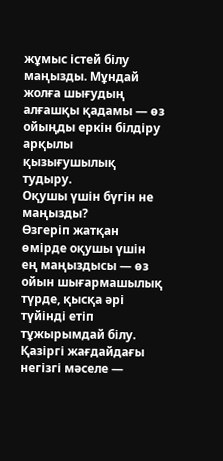жұмыс істей білу маңызды. Мұндай жолға шығудың алғашқы қадамы — өз ойыңды еркін білдіру арқылы қызығушылық тудыру.
Оқушы үшін бүгін не маңызды?
Өзгеріп жатқан өмірде оқушы үшін ең маңыздысы — өз ойын шығармашылық түрде, қысқа әрі түйінді етіп тұжырымдай білу. Қазіргі жағдайдағы негізгі мәселе —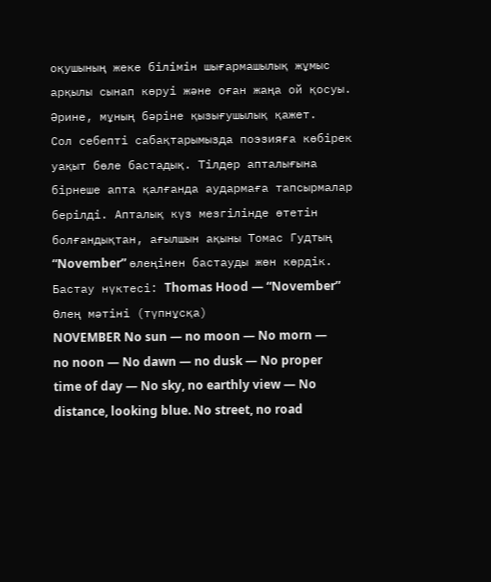оқушының жеке білімін шығармашылық жұмыс арқылы сынап көруі және оған жаңа ой қосуы. Әрине, мұның бәріне қызығушылық қажет.
Сол себепті сабақтарымызда поэзияға көбірек уақыт бөле бастадық. Тілдер апталығына бірнеше апта қалғанда аудармаға тапсырмалар берілді. Апталық күз мезгілінде өтетін болғандықтан, ағылшын ақыны Томас Гудтың “November” өлеңінен бастауды жөн көрдік.
Бастау нүктесі: Thomas Hood — “November”
Өлең мәтіні (түпнұсқа)
NOVEMBER No sun — no moon — No morn — no noon — No dawn — no dusk — No proper time of day — No sky, no earthly view — No distance, looking blue. No street, no road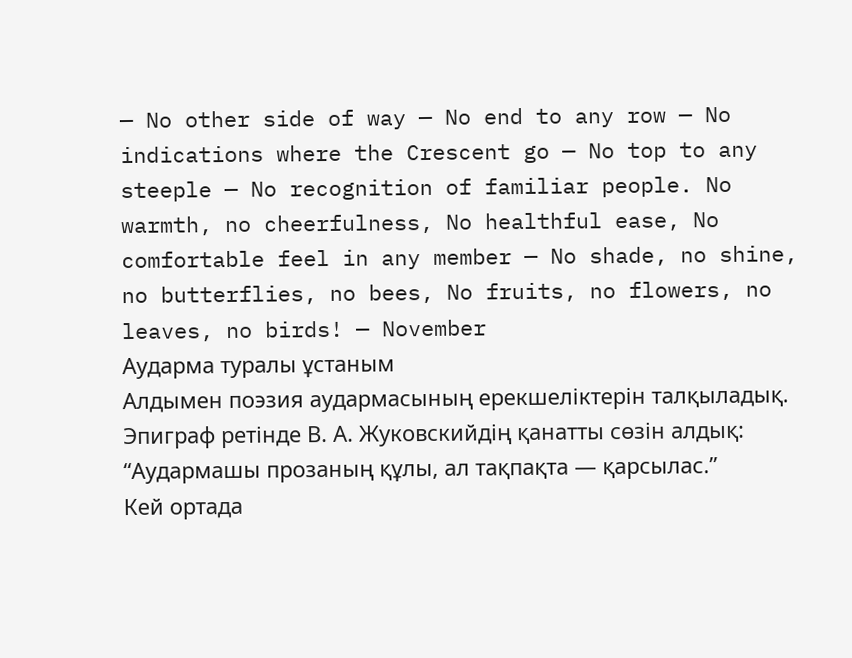— No other side of way — No end to any row — No indications where the Crescent go — No top to any steeple — No recognition of familiar people. No warmth, no cheerfulness, No healthful ease, No comfortable feel in any member — No shade, no shine, no butterflies, no bees, No fruits, no flowers, no leaves, no birds! — November
Аударма туралы ұстаным
Алдымен поэзия аудармасының ерекшеліктерін талқыладық. Эпиграф ретінде В. А. Жуковскийдің қанатты сөзін алдық:
“Аудармашы прозаның құлы, ал тақпақта — қарсылас.”
Кей ортада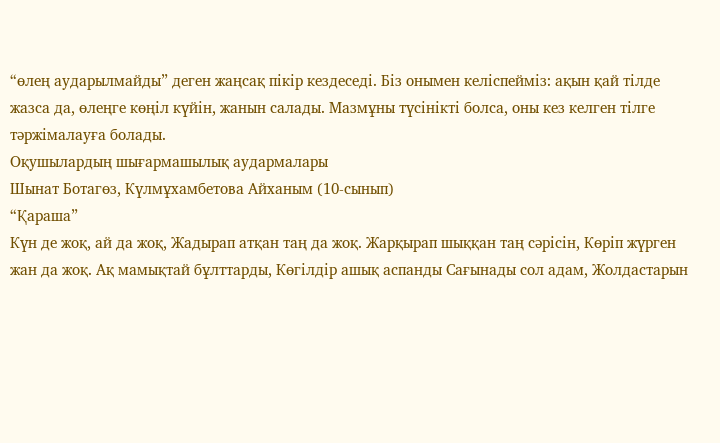“өлең аударылмайды” деген жаңсақ пікір кездеседі. Біз онымен келіспейміз: ақын қай тілде жазса да, өлеңге көңіл күйін, жанын салады. Мазмұны түсінікті болса, оны кез келген тілге тәржімалауға болады.
Оқушылардың шығармашылық аудармалары
Шынат Ботагөз, Күлмұхамбетова Айханым (10-сынып)
“Қараша”
Күн де жоқ, ай да жоқ, Жадырап атқан таң да жоқ. Жарқырап шыққан таң сәрісін, Көріп жүрген жан да жоқ. Ақ мамықтай бұлттарды, Көгілдір ашық аспанды Сағынады сол адам, Жолдастарын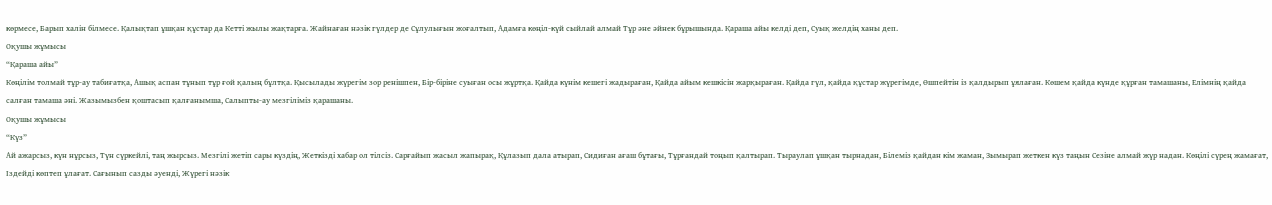көрмесе, Барып халін білмесе. Қалықтап ұшқан құстар да Кетті жылы жақтарға. Жайнаған нәзік гүлдер де Сұлулығын жоғалтып, Адамға көңіл-күй сыйлай алмай Тұр әне әйнек бұрышында. Қараша айы келді деп, Суық желдің ханы деп.
Оқушы жұмысы
“Қараша айы”
Көңілім толмай тұр-ау табиғатқа, Ашық аспан тұнып тұр ғой қалың бұлтқа. Қысылады жүрегім зор ренішпен, Бір-біріне суыған осы жұртқа. Қайда күнім кешегі жадыраған, Қайда айым кешкісін жарқыраған. Қайда гүл, қайда құстар жүрегімде, Өшпейтін із қалдырып ұялаған. Көшем қайда күнде құрған тамашаны, Елімнің қайда салған тамаша әні. Жазымызбен қоштасып қалғанымша, Салыпты-ау мезгіліміз қарашаны.
Оқушы жұмысы
“Күз”
Ай ажарсыз, күн нұрсыз, Түн сүркейлі, таң жырсыз. Мезгілі жетіп сары күздің, Жеткізді хабар ол тілсіз. Сарғайып жасыл жапырақ, Құлазып дала атырап, Сидиған ағаш бұтағы, Тұрғандай тоңып қалтырап. Тыраулап ұшқан тырнадан, Білеміз қайдан кім жаман, Зымырап жеткен күз таңын Сезіне алмай жүр надан. Көңілі сүрең жамағат, Іздейді көптеп ұлағат. Сағынып сазды әуенді, Жүрегі нәзік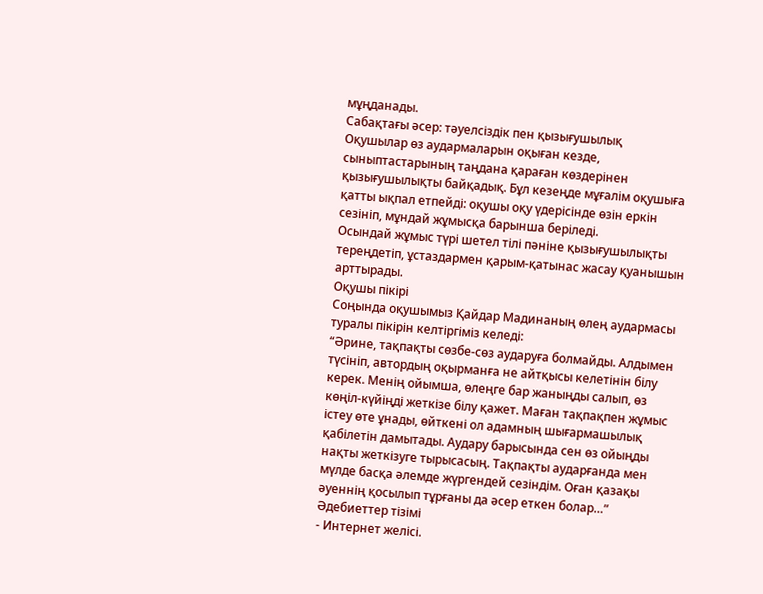мұңданады.
Сабақтағы әсер: тәуелсіздік пен қызығушылық
Оқушылар өз аудармаларын оқыған кезде, сыныптастарының таңдана қараған көздерінен қызығушылықты байқадық. Бұл кезеңде мұғалім оқушыға қатты ықпал етпейді: оқушы оқу үдерісінде өзін еркін сезініп, мұндай жұмысқа барынша беріледі.
Осындай жұмыс түрі шетел тілі пәніне қызығушылықты тереңдетіп, ұстаздармен қарым-қатынас жасау қуанышын арттырады.
Оқушы пікірі
Соңында оқушымыз Қайдар Мадинаның өлең аудармасы туралы пікірін келтіргіміз келеді:
“Әрине, тақпақты сөзбе-сөз аударуға болмайды. Алдымен түсініп, автордың оқырманға не айтқысы келетінін білу керек. Менің ойымша, өлеңге бар жаныңды салып, өз көңіл-күйіңді жеткізе білу қажет. Маған тақпақпен жұмыс істеу өте ұнады, өйткені ол адамның шығармашылық қабілетін дамытады. Аудару барысында сен өз ойыңды нақты жеткізуге тырысасың. Тақпақты аударғанда мен мүлде басқа әлемде жүргендей сезіндім. Оған қазақы әуеннің қосылып тұрғаны да әсер еткен болар…”
Әдебиеттер тізімі
- Интернет желісі.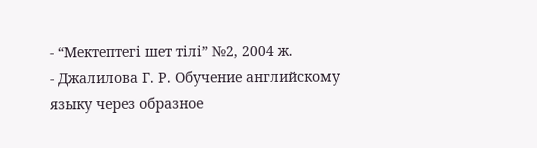- “Мектептегі шет тілі” №2, 2004 ж.
- Джалилова Г. Р. Обучение английскому языку через образное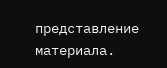представление материала.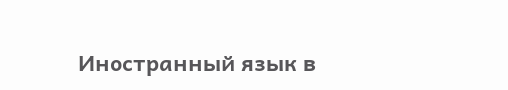Иностранный язык в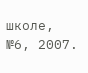школе, №6, 2007.